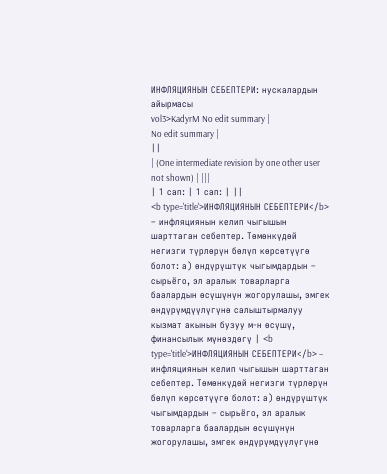ИНФЛЯЦИЯНЫН СЕБЕПТЕРИ: нускалардын айырмасы
vol3>KadyrM No edit summary |
No edit summary |
||
| (One intermediate revision by one other user not shown) | |||
| 1 сап: | 1 сап: | ||
<b type='title'>ИНФЛЯЦИЯНЫН СЕБЕПТЕРИ</b> – инфляциянын келип чыгышын шарттаган себептер. Төмөнкүдөй негизги түрлөрүн бөлүп көрсөтүүгө болот: а) өндүрүштүк чыгымдардын – cыpьёгo, эл аралык товарларга баалардын өсүшүнүн жогорулашы, эмгек өндүрүмдүүлүгүнө салыштырмалуу кызмат акынын бузуу м-н өсүшү, финансылык мүнөздөгү | <b type='title'>ИНФЛЯЦИЯНЫН СЕБЕПТЕРИ</b> – инфляциянын келип чыгышын шарттаган себептер. Төмөнкүдөй негизги түрлөрүн бөлүп көрсөтүүгө болот: а) өндүрүштүк чыгымдардын – cыpьёгo, эл аралык товарларга баалардын өсүшүнүн жогорулашы, эмгек өндүрүмдүүлүгүнө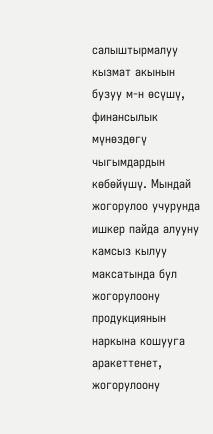салыштырмалуу кызмат акынын бузуу м-н өсүшү, финансылык мүнөздөгү чыгымдардын көбөйүшү. Мындай жогорулоо учурунда ишкер пайда алууну камсыз кылуу максатында бул жогорулоону продукциянын наркына кошууга аракеттенет, жогорулоону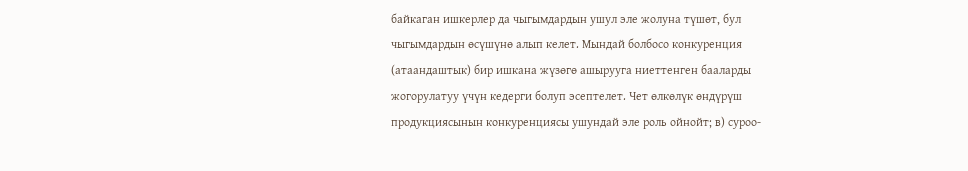байкаган ишкерлер да чыгымдардын ушул эле жолуна түшөт, бул чыгымдардын өсүшүнө алып келет. Мындай болбосо конкуренция (атаандаштык) бир ишкана жүзөгө ашырууга ниеттенген бааларды жогорулатуу үчүн кедерги болуп эсептелет. Чет өлкөлүк өндүрүш продукциясынын конкуренциясы ушундай эле роль ойнойт; в) суроо-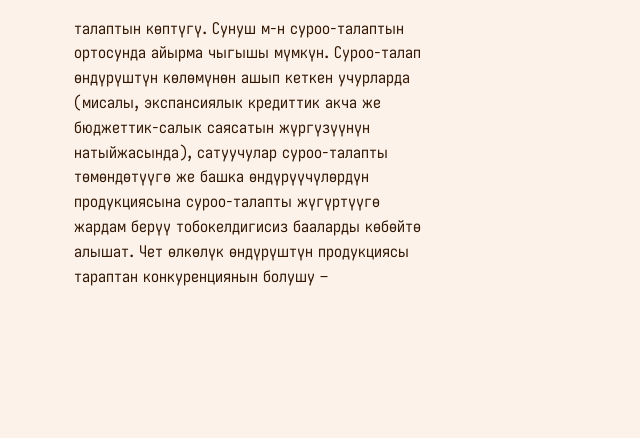талаптын көптүгү. Сунуш м-н суроо-талаптын ортосунда айырма чыгышы мүмкүн. Суроо-талап өндүрүштүн көлөмүнөн ашып кеткен учурларда (мисалы, экспансиялык кредиттик акча же бюджеттик-салык саясатын жүргүзүүнүн натыйжасында), сатуучулар суроо-талапты төмөндөтүүгө же башка өндүрүүчүлөрдүн продукциясына суроо-талапты жүгүртүүгө жардам берүү тобокелдигисиз бааларды көбөйтө алышат. Чет өлкөлүк өндүрүштүн продукциясы тараптан конкуренциянын болушу –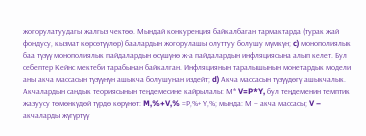жогорулатуудагы жалгыз чектөө. Мындай конкуренция байкалбаган тармактарда (турак жай фондусу, кызмат көрсөтүүлөр) баалардын жогорулашы олуттуу болушу мүмкүн; c) монополиялык баа түзүү монополиялык пайдалардын өсүшүнө ж-а пайдалардын инфляциясына алып келет. Бул себептер Кейнс мектеби тарабынан байкалган. Инфляциянын таралышынын монетардык модели аны акча массасын түзүүнүн ашыкча болушунан издейт; d) Акча массасын түзүүдөгү ашыкчалык. Акчалардын сандык теориясынын теңдемесине кайрылалы: М* V=P*Y, бул теңдеменин темптик жазуусу төмөнкүдөй түрдө көрүнөт: M,%+V,% =Р,%+ Ү,%; мында: М – акча массасы; V – акчаларды жүгүртүү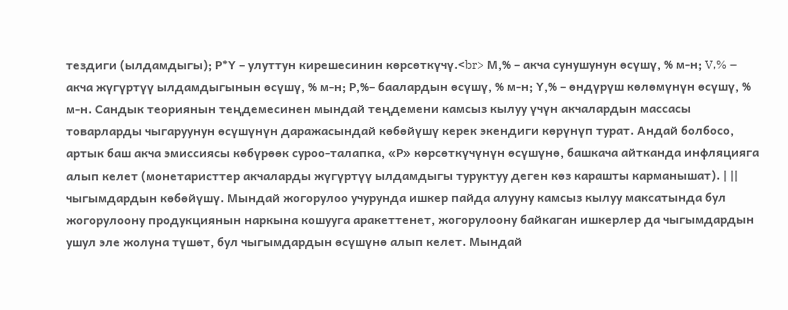тездиги (ылдамдыгы); Р*Ү – улуттун кирешесинин көрсөткүчү.<br> М,% – акча сунушунун өсүшү, % м-н; V,% – акча жүгүртүү ылдамдыгынын өсүшү, % м-н; Р,%– баалардын өсүшү, % м-н; Ү,% – өндүрүш көлөмүнүн өсүшү, % м-н. Сандык теориянын теңдемесинен мындай теңдемени камсыз кылуу үчүн акчалардын массасы товарларды чыгаруунун өсүшүнүн даражасындай көбөйүшү керек экендиги көрүнүп турат. Андай болбосо, артык баш акча эмиссиясы көбүрөөк суроо-талапка, «Р» көрсөткүчүнүн өсүшүнө, башкача айтканда инфляцияга алып келет (монетаристтер акчаларды жүгүртүү ылдамдыгы туруктуу деген көз карашты карманышат). | ||
чыгымдардын көбөйүшү. Мындай жогорулоо учурунда ишкер пайда алууну камсыз кылуу максатында бул жогорулоону продукциянын наркына кошууга аракеттенет, жогорулоону байкаган ишкерлер да чыгымдардын ушул эле жолуна түшөт, бул чыгымдардын өсүшүнө алып келет. Мындай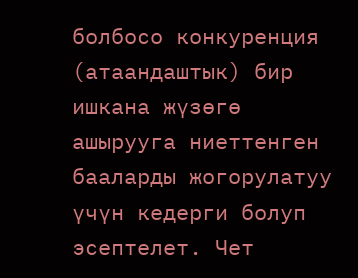болбосо конкуренция (атаандаштык) бир ишкана жүзөгө ашырууга ниеттенген бааларды жогорулатуу үчүн кедерги болуп эсептелет. Чет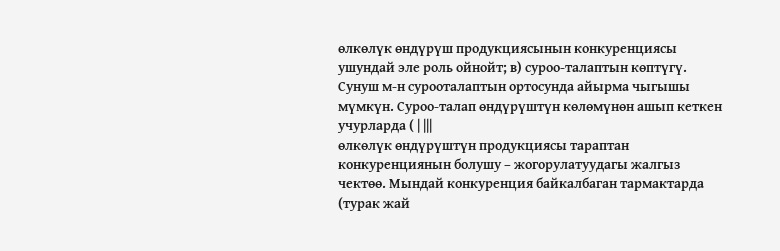өлкөлүк өндүрүш продукциясынын конкуренциясы ушундай эле роль ойнойт; в) суроо-талаптын көптүгү. Сунуш м-н сурооталаптын ортосунда айырма чыгышы мүмкүн. Суроо-талап өндүрүштүн көлөмүнөн ашып кеткен учурларда ( | |||
өлкөлүк өндүрүштүн продукциясы тараптан конкуренциянын болушу – жогорулатуудагы жалгыз чектөө. Мындай конкуренция байкалбаган тармактарда (турак жай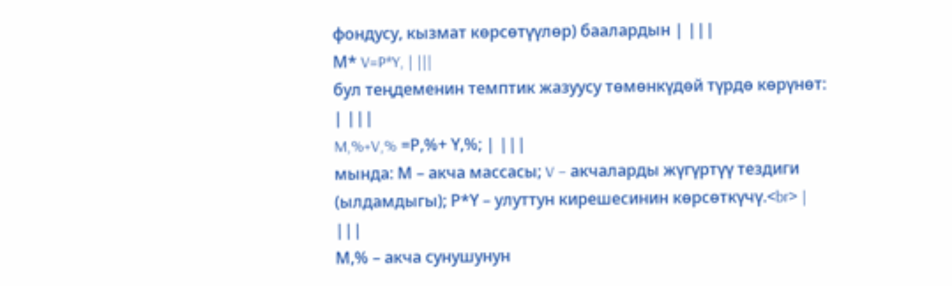фондусу, кызмат көрсөтүүлөр) баалардын | |||
М* V=P*Y, | |||
бул теңдеменин темптик жазуусу төмөнкүдөй түрдө көрүнөт: | |||
M,%+V,% =Р,%+ Ү,%; | |||
мында: М – акча массасы; V – акчаларды жүгүртүү тездиги (ылдамдыгы); Р*Ү – улуттун кирешесинин көрсөткүчү.<br> | |||
М,% – акча сунушунун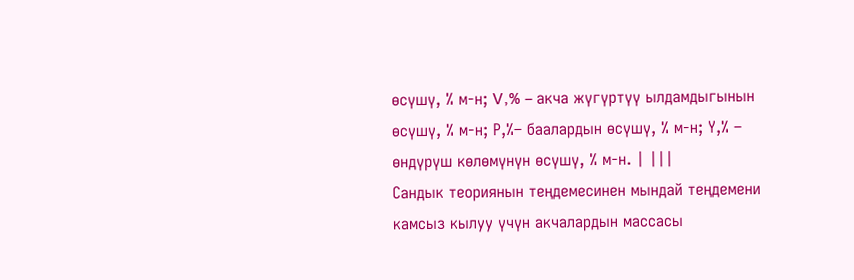өсүшү, % м-н; V,% – акча жүгүртүү ылдамдыгынын өсүшү, % м-н; Р,%– баалардын өсүшү, % м-н; Ү,% – өндүрүш көлөмүнүн өсүшү, % м-н. | |||
Сандык теориянын теңдемесинен мындай теңдемени камсыз кылуу үчүн акчалардын массасы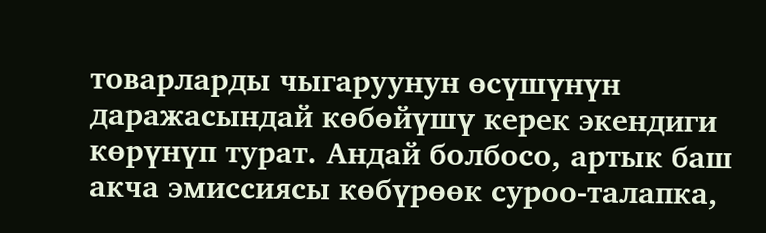товарларды чыгаруунун өсүшүнүн даражасындай көбөйүшү керек экендиги көрүнүп турат. Андай болбосо, артык баш акча эмиссиясы көбүрөөк суроо-талапка,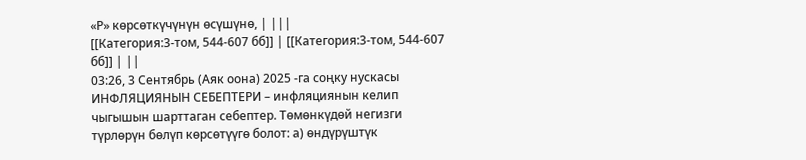«Р» көрсөткүчүнүн өсүшүнө, | |||
[[Категория:3-том, 544-607 бб]] | [[Категория:3-том, 544-607 бб]] | ||
03:26, 3 Сентябрь (Аяк оона) 2025 -га соңку нускасы
ИНФЛЯЦИЯНЫН СЕБЕПТЕРИ – инфляциянын келип чыгышын шарттаган себептер. Төмөнкүдөй негизги түрлөрүн бөлүп көрсөтүүгө болот: а) өндүрүштүк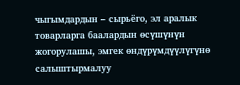чыгымдардын – cыpьёгo, эл аралык товарларга баалардын өсүшүнүн жогорулашы, эмгек өндүрүмдүүлүгүнө салыштырмалуу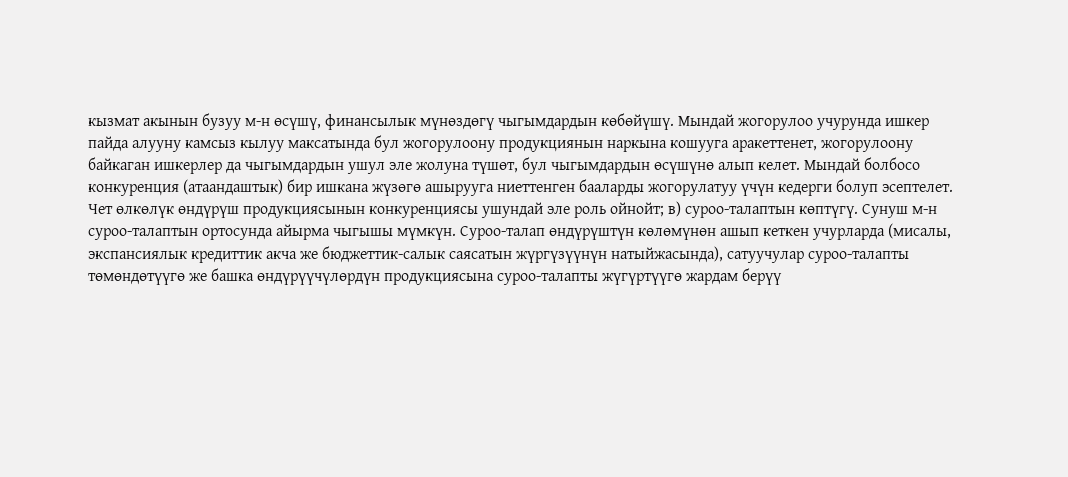кызмат акынын бузуу м-н өсүшү, финансылык мүнөздөгү чыгымдардын көбөйүшү. Мындай жогорулоо учурунда ишкер пайда алууну камсыз кылуу максатында бул жогорулоону продукциянын наркына кошууга аракеттенет, жогорулоону байкаган ишкерлер да чыгымдардын ушул эле жолуна түшөт, бул чыгымдардын өсүшүнө алып келет. Мындай болбосо конкуренция (атаандаштык) бир ишкана жүзөгө ашырууга ниеттенген бааларды жогорулатуу үчүн кедерги болуп эсептелет. Чет өлкөлүк өндүрүш продукциясынын конкуренциясы ушундай эле роль ойнойт; в) суроо-талаптын көптүгү. Сунуш м-н суроо-талаптын ортосунда айырма чыгышы мүмкүн. Суроо-талап өндүрүштүн көлөмүнөн ашып кеткен учурларда (мисалы, экспансиялык кредиттик акча же бюджеттик-салык саясатын жүргүзүүнүн натыйжасында), сатуучулар суроо-талапты төмөндөтүүгө же башка өндүрүүчүлөрдүн продукциясына суроо-талапты жүгүртүүгө жардам берүү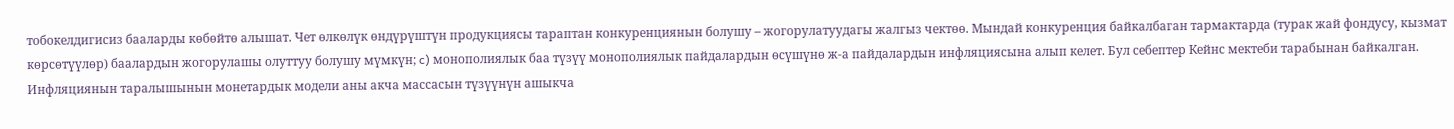тобокелдигисиз бааларды көбөйтө алышат. Чет өлкөлүк өндүрүштүн продукциясы тараптан конкуренциянын болушу – жогорулатуудагы жалгыз чектөө. Мындай конкуренция байкалбаган тармактарда (турак жай фондусу, кызмат көрсөтүүлөр) баалардын жогорулашы олуттуу болушу мүмкүн; c) монополиялык баа түзүү монополиялык пайдалардын өсүшүнө ж-а пайдалардын инфляциясына алып келет. Бул себептер Кейнс мектеби тарабынан байкалган. Инфляциянын таралышынын монетардык модели аны акча массасын түзүүнүн ашыкча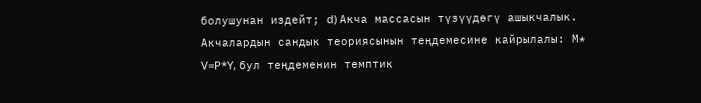болушунан издейт; d) Акча массасын түзүүдөгү ашыкчалык. Акчалардын сандык теориясынын теңдемесине кайрылалы: М* V=P*Y, бул теңдеменин темптик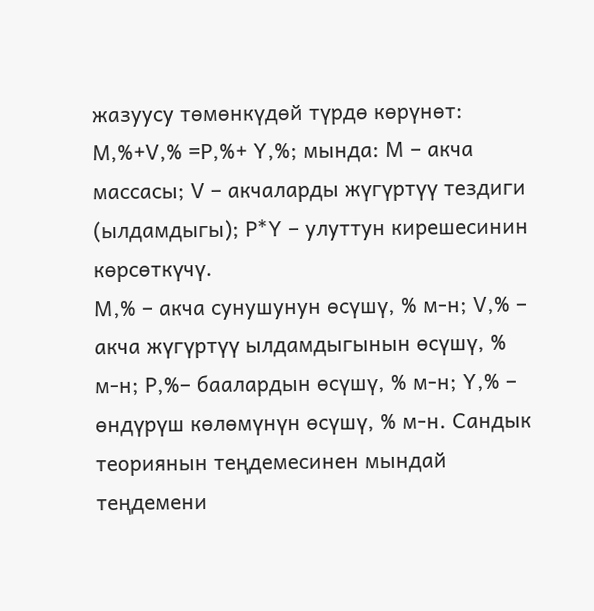жазуусу төмөнкүдөй түрдө көрүнөт: M,%+V,% =Р,%+ Ү,%; мында: М – акча массасы; V – акчаларды жүгүртүү тездиги (ылдамдыгы); Р*Ү – улуттун кирешесинин көрсөткүчү.
М,% – акча сунушунун өсүшү, % м-н; V,% – акча жүгүртүү ылдамдыгынын өсүшү, % м-н; Р,%– баалардын өсүшү, % м-н; Ү,% – өндүрүш көлөмүнүн өсүшү, % м-н. Сандык теориянын теңдемесинен мындай теңдемени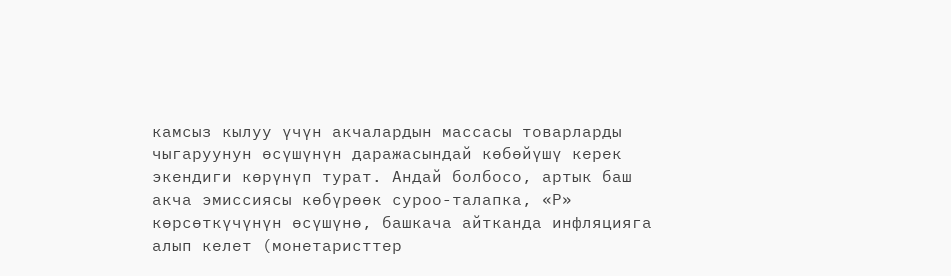камсыз кылуу үчүн акчалардын массасы товарларды чыгаруунун өсүшүнүн даражасындай көбөйүшү керек экендиги көрүнүп турат. Андай болбосо, артык баш акча эмиссиясы көбүрөөк суроо-талапка, «Р» көрсөткүчүнүн өсүшүнө, башкача айтканда инфляцияга алып келет (монетаристтер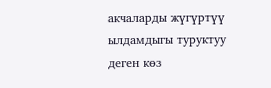акчаларды жүгүртүү ылдамдыгы туруктуу деген көз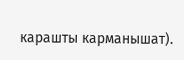карашты карманышат).